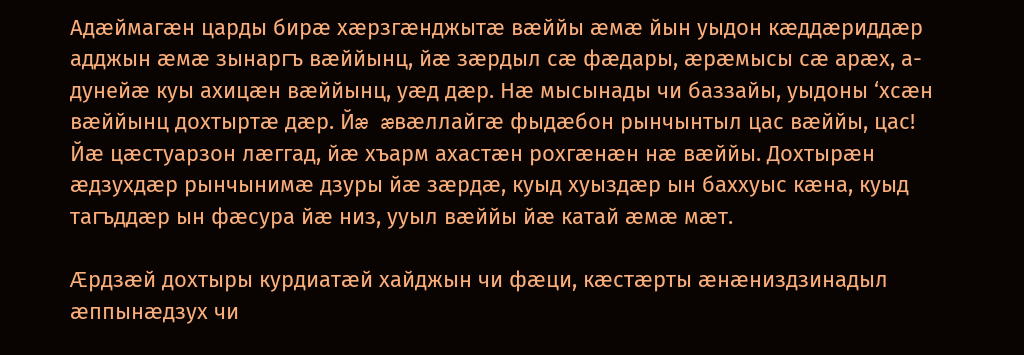Адæймагæн царды бирæ хæрзгæнджытæ вæййы æмæ йын уыдон кæддæриддæр адджын æмæ зынаргъ вæййынц, йæ зæрдыл сæ фæдары, æрæмысы сæ арæх, а-дунейæ куы ахицæн вæййынц, уæд дæр. Нæ мысынады чи баззайы, уыдоны ‘хсæн вæййынц дохтыртæ дæр. Йæ æвæллайгæ фыдæбон рынчынтыл цас вæййы, цас! Йæ цæстуарзон лæггад, йæ хъарм ахастæн рохгæнæн нæ вæййы. Дохтырæн æдзухдæр рынчынимæ дзуры йæ зæрдæ, куыд хуыздæр ын баххуыс кæна, куыд тагъддæр ын фæсура йæ низ, ууыл вæййы йæ катай æмæ мæт.

Æрдзæй дохтыры курдиатæй хайджын чи фæци, кæстæрты æнæниздзинадыл æппынæдзух чи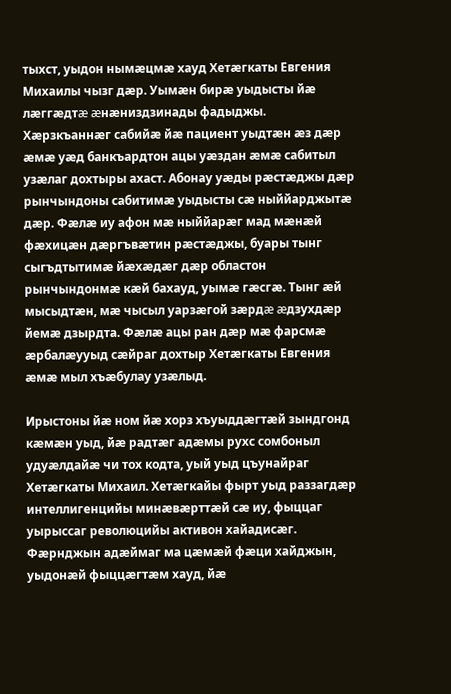тыхст, уыдон нымæцмæ хауд Хетæгкаты Евгения Михаилы чызг дæр. Уымæн бирæ уыдысты йæ лæггæдтæ æнæниздзинады фадыджы. Хæрзкъаннæг сабийæ йæ пациент уыдтæн æз дæр æмæ уæд банкъардтон ацы уæздан æмæ сабитыл узæлаг дохтыры ахаст. Абонау уæды рæстæджы дæр рынчындоны сабитимæ уыдысты сæ ныййарджытæ дæр. Фæлæ иу афон мæ ныййарæг мад мæнæй фæхицæн дæргъвæтин рæстæджы, буары тынг сыгъдтытимæ йæхæдæг дæр областон рынчындонмæ кæй бахауд, уымæ гæсгæ. Тынг æй мысыдтæн, мæ чысыл уарзæгой зæрдæ æдзухдæр йемæ дзырдта. Фæлæ ацы ран дæр мæ фарсмæ æрбалæууыд сæйраг дохтыр Хетæгкаты Евгения æмæ мыл хъæбулау узæлыд.

Ирыстоны йæ ном йæ хорз хъуыддæгтæй зындгонд кæмæн уыд, йæ радтæг адæмы рухс сомбоныл удуæлдайæ чи тох кодта, уый уыд цъунайраг Хетæгкаты Михаил. Хетæгкайы фырт уыд раззагдæр интеллигенцийы минæвæрттæй сæ иу, фыццаг уырыссаг революцийы активон хайадисæг. Фæрнджын адæймаг ма цæмæй фæци хайджын, уыдонæй фыццæгтæм хауд, йæ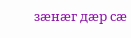зæнæг дæр сæ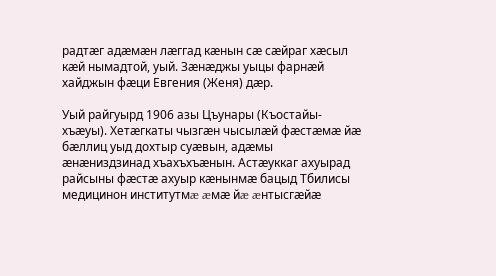радтæг адæмæн лæггад кæнын сæ сæйраг хæсыл кæй нымадтой, уый. Зæнæджы уыцы фарнæй хайджын фæци Евгения (Женя) дæр.

Уый райгуырд 1906 азы Цъунары (Къостайы-хъæуы). Хетæгкаты чызгæн чысылæй фæстæмæ йæ бæллиц уыд дохтыр суæвын, адæмы æнæниздзинад хъахъхъæнын. Астæуккаг ахуырад райсыны фæстæ ахуыр кæнынмæ бацыд Тбилисы медицинон институтмæ æмæ йæ æнтысгæйæ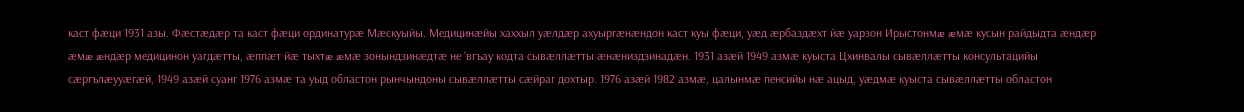каст фæци 1931 азы. Фæстæдæр та каст фæци ординатурæ Мæскуыйы. Медицинæйы хаххыл уæлдæр ахуыргæнæндон каст куы фæци, уæд æрбаздæхт йæ уарзон Ирыстонмæ æмæ кусын райдыдта æндæр æмæ æндæр медицинон уагдæтты, æппæт йæ тыхтæ æмæ зонындзинæдтæ не ‘вгъау кодта сывæллæтты æнæниздзинадæн. 1931 азæй 1949 азмæ куыста Цхинвалы сывæллæтты консультацийы сæргълæууæгæй, 1949 азæй суанг 1976 азмæ та уыд областон рынчындоны сывæллæтты сæйраг дохтыр. 1976 азæй 1982 азмæ, цалынмæ пенсийы нæ ацыд, уæдмæ куыста сывæллæтты областон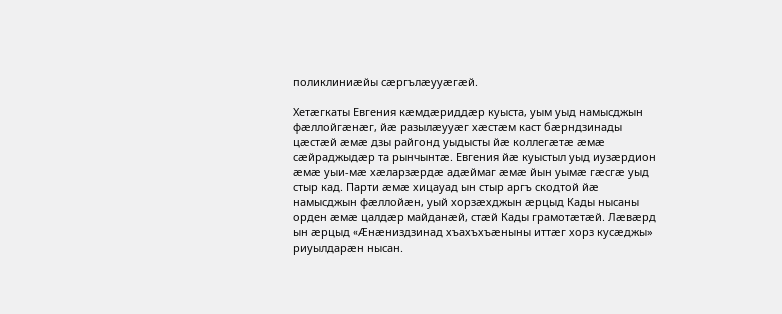поликлиниæйы сæргълæууæгæй.

Хетæгкаты Евгения кæмдæриддæр куыста, уым уыд намысджын фæллойгæнæг, йæ разылæууæг хæстæм каст бæрндзинады цæстæй æмæ дзы райгонд уыдысты йæ коллегæтæ æмæ сæйраджыдæр та рынчынтæ. Евгения йæ куыстыл уыд иузæрдион æмæ уыи-мæ хæларзæрдæ адæймаг æмæ йын уымæ гæсгæ уыд стыр кад. Парти æмæ хицауад ын стыр аргъ скодтой йæ намысджын фæллойæн, уый хорзæхджын æрцыд Кады нысаны орден æмæ цалдæр майданæй, стæй Кады грамотæтæй. Лæвæрд ын æрцыд «Æнæниздзинад хъахъхъæныны иттæг хорз кусæджы» риуылдарæн нысан.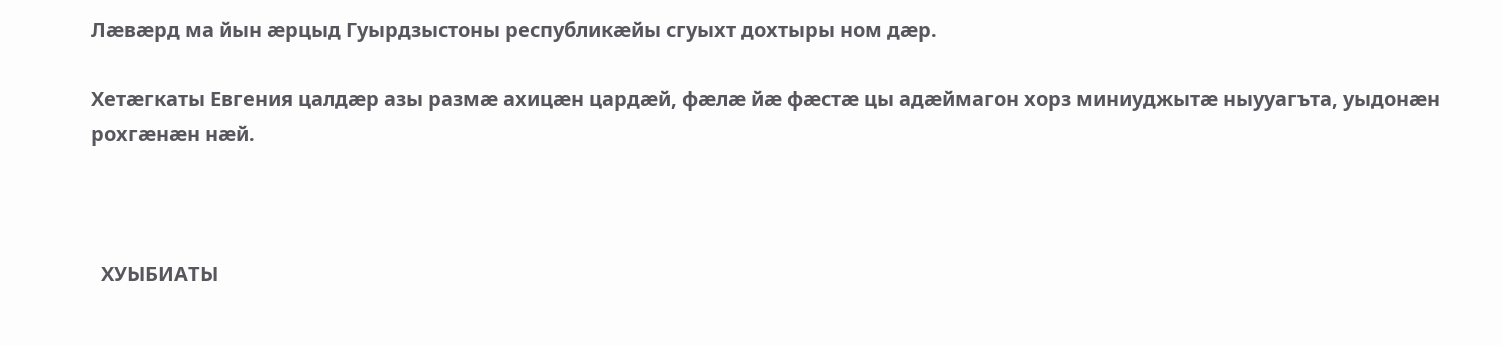Лæвæрд ма йын æрцыд Гуырдзыстоны республикæйы сгуыхт дохтыры ном дæр.

Хетæгкаты Евгения цалдæр азы размæ ахицæн цардæй, фæлæ йæ фæстæ цы адæймагон хорз миниуджытæ ныууагъта, уыдонæн рохгæнæн нæй.



  ХУЫБИАТЫ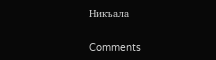Никъала

Comments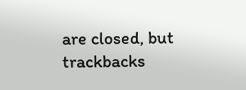are closed, but trackbacks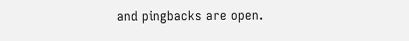and pingbacks are open.